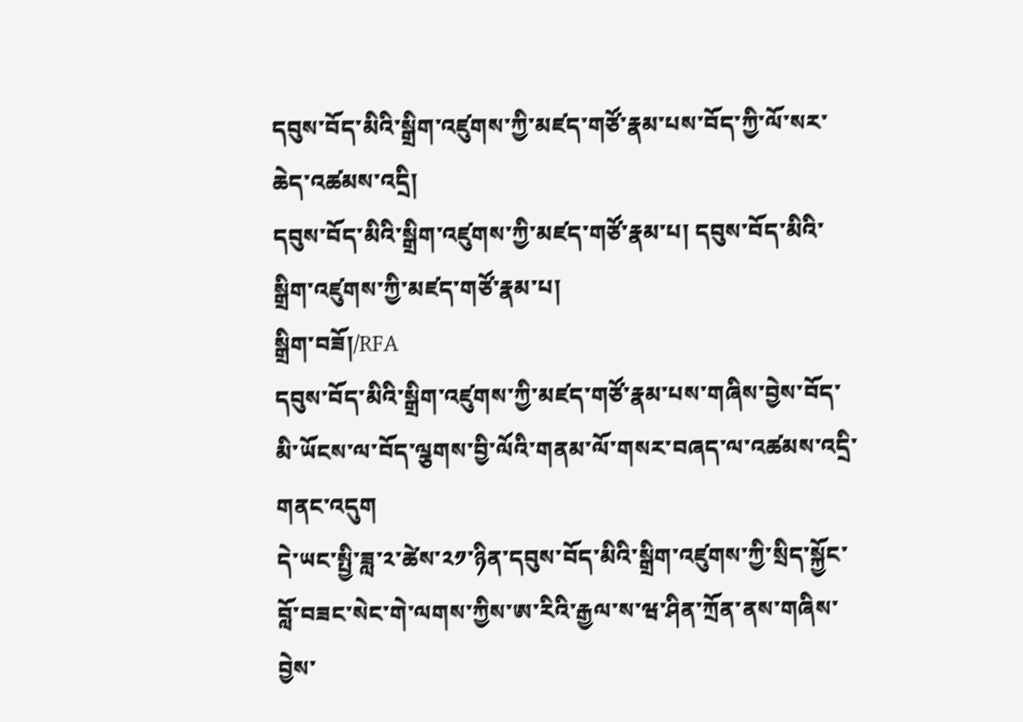དབུས་བོད་མིའི་སྒྲིག་འཛུགས་ཀྱི་མཛད་གཙོ་རྣམ་པས་བོད་ཀྱི་ལོ་སར་ཆེད་འཚམས་འདྲི།
དབུས་བོད་མིའི་སྒྲིག་འཛུགས་ཀྱི་མཛད་གཙོ་རྣམ་པ། དབུས་བོད་མིའི་སྒྲིག་འཛུགས་ཀྱི་མཛད་གཙོ་རྣམ་པ།
སྒྲིག་བཟོ།/RFA
དབུས་བོད་མིའི་སྒྲིག་འཛུགས་ཀྱི་མཛད་གཙོ་རྣམ་པས་གཞིས་བྱེས་བོད་མི་ཡོངས་ལ་བོད་ལྕགས་བྱི་ལོའི་གནམ་ལོ་གསར་བཞད་ལ་འཚམས་འདྲི་གནང་འདུག
དེ་ཡང་སྤྱི་ཟླ་༢་ཚེས་༢༡་ཉིན་དབུས་བོད་མིའི་སྒྲིག་འཛུགས་ཀྱི་སྲིད་སྐྱོང་བློ་བཟང་སེང་གེ་ལགས་ཀྱིས་ཨ་རིའི་རྒྱལ་ས་ཝ་ཤིན་ཀྲོན་ནས་གཞིས་བྱེས་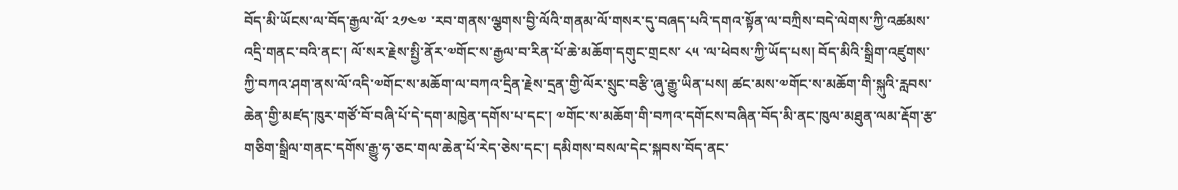བོད་མི་ཡོངས་ལ་བོད་རྒྱལ་ལོ་ ༢༡༤༧ ་རབ་གནས་ལྕགས་བྱི་ལོའི་གནམ་ལོ་གསར་དུ་བཞད་པའི་དགའ་སྟོན་ལ་བཀྲིས་བདེ་ལེགས་ཀྱི་འཚམས་འདྲི་གནང་བའི་ནང་། ལོ་སར་རྗེས་སྤྱི་ནོར་༧གོང་ས་རྒྱལ་བ་རིན་པོ་ཆེ་མཆོག་དགུང་གྲངས་ ༨༥ ་ལ་ཕེབས་ཀྱི་ཡོད་པས། བོད་མིའི་སྒྲིག་འཛུགས་ཀྱི་བཀའ་ཤག་ནས་ལོ་འདི་༧གོང་ས་མཆོག་ལ་བཀའ་དྲིན་རྗེས་དྲན་གྱི་ལོར་སྲུང་བརྩི་ཞུ་རྒྱུ་ཡིན་པས། ཚང་མས་༧གོང་ས་མཆོག་གི་སྐུའི་རླབས་ཆེན་གྱི་མཛད་ཁུར་གཙོ་བོ་བཞི་པོ་དེ་དག་མཁྱེན་དགོས་པ་དང་། ༧གོང་ས་མཆོག་གི་བཀའ་དགོངས་བཞིན་བོད་མི་ནང་ཁུལ་མཐུན་ལམ་རྡོག་རྩ་གཅིག་སྒྲིལ་གནང་དགོས་རྒྱུ་ཧ་ཅང་གལ་ཆེན་པོ་རེད་ཅེས་དང་། དམིགས་བསལ་དེང་སྐབས་བོད་ནང་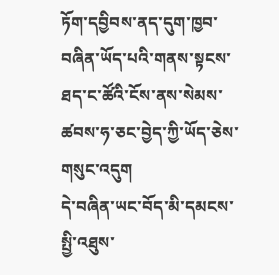ཏོག་དབྱིབས་ནད་དུག་ཁྱབ་བཞིན་ཡོད་པའི་གནས་སྟངས་ཐད་ང་ཚོའི་ངོས་ནས་སེམས་ཚབས་ཧ་ཅང་བྱེད་ཀྱི་ཡོད་ཅེས་གསུང་འདུག
དེ་བཞིན་ཡང་བོད་མི་དམངས་སྤྱི་འཐུས་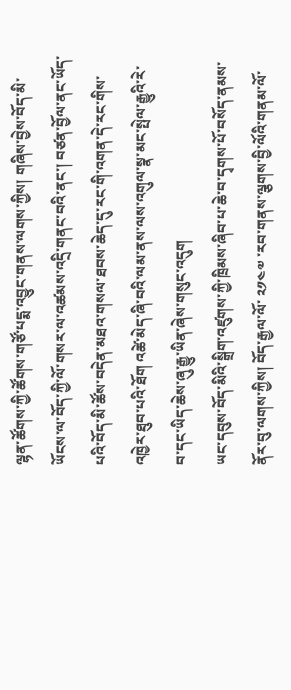ལྷན་ཚོགས་ཀྱི་ཚོགས་གཙོ་པདྨ་འབྱུང་གནས་ལགས་ཀྱིས། གཞིས་བྱེས་བོད་མི་ཡོངས་ལ་བོད་ཀྱི་ལོ་གསར་ལ་འཚམས་འདྲི་གནང་བའི་ནང་། བཙན་བྱོལ་ནང་ཡོད་པའི་བོད་མི་ཚོས་བདེན་མཐའ་གསལ་ཐབས་ཆེད་དུ་རང་གི་འགན་དེ་རང་གིས་འཁྱེར་ཐུབ་པའི་ཐོག འཚེ་མེད་ཞི་བའི་ལམ་ནས་ལས་འགུལ་སྣ་མང་སྤེལ་རྒྱུའི་རེ་བ་དང་ཡིད་ཆེས་ཞུ་རྒྱུ་ཡིན་ཞེས་གསུང་འདུག
ཡང་དབུས་བོད་མིའི་སྒྲིག་འཛུགས་ཀྱི་ཁྲིམས་ཞིབ་པ་ཆེ་བ་དྭགས་པོ་བསོད་ནམས་ནོར་བུ་ལགས་ཀྱིས། བོད་རྒྱལ་ལོ་ ༢༡༤༧ ་རབ་གནས་ལྕགས་བྱི་ལོའི་གནམ་ལོ་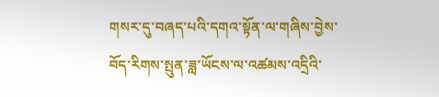གསར་དུ་བཞད་པའི་དགའ་སྟོན་ལ་གཞིས་བྱེས་བོད་རིགས་སྤུན་ཟླ་ཡོངས་ལ་འཚམས་འདྲིའི་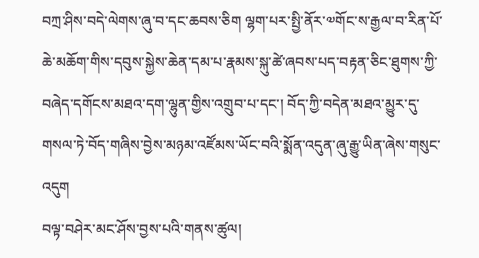བཀྲ་ཤིས་བདེ་ལེགས་ཞུ་བ་དང་ཆབས་ཅིག ལྷག་པར་སྤྱི་ནོར་༧གོང་ས་རྒྱལ་བ་རིན་པོ་ཆེ་མཆོག་གིས་དབུས་སྐྱེས་ཆེན་དམ་པ་རྣམས་སྐུ་ཚེ་ཞབས་པད་བརྟན་ཅིང་ཐུགས་ཀྱི་བཞེད་དགོངས་མཐའ་དག་ལྷུན་གྱིས་འགྲུབ་པ་དང་། བོད་ཀྱི་བདེན་མཐའ་མྱུར་དུ་གསལ་ཏེ་བོད་གཞིས་བྱེས་མཉམ་འཛོམས་ཡོང་བའི་སྨོན་འདུན་ཞུ་རྒྱུ་ཡིན་ཞེས་གསུང་འདུག
བལྟ་བཤེར་མང་ཤོས་བྱས་པའི་གནས་ཚུལ།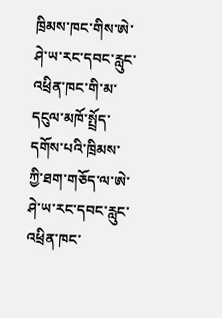ཁྲིམས་ཁང་གིས་ཨེ་ཤེ་ཡ་རང་དབང་རླུང་འཕྲིན་ཁང་གི་མ་དངུལ་མཁོ་སྤྲོད་དགོས་པའི་ཁྲིམས་ཀྱི་ཐག་གཅོད་ལ་ཨེ་ཤེ་ཡ་རང་དབང་རླུང་འཕྲིན་ཁང་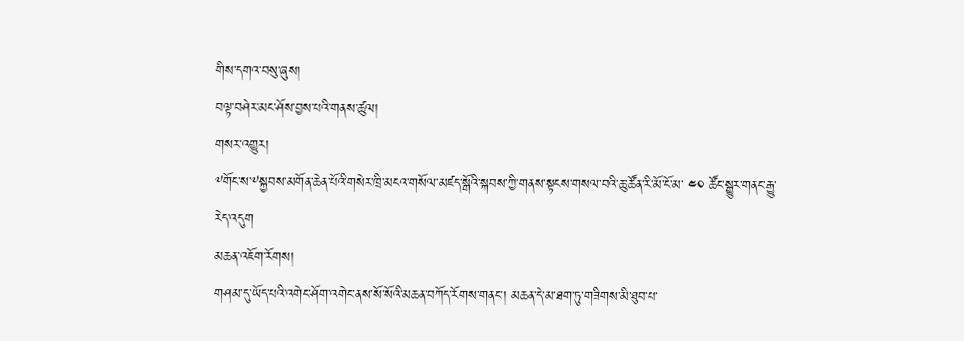གིས་དགའ་བསུ་ཞུས།
བལྟ་བཤེར་མང་ཤོས་བྱས་པའི་གནས་ཚུལ།
གསར་འགྱུར།
༸གོང་ས་༸སྐྱབས་མགོན་ཆེན་པོའི་གསེར་ཁྲི་མངའ་གསོལ་མཛད་སྒོའི་སྐབས་ཀྱི་གནས་སྟངས་གསལ་བའི་ཆུ་ཚོན་རི་མོ་ངོ་མ་ ༤༠ ཚོང་སྒྱུར་གནང་རྒྱུ་རེད་འདུག
མཆན་འཇོག་རོགས།
གཤམ་དུ་ཡོད་པའི་འགེང་ཤོག་འགེང་ནས་སོ་སོའི་མཆན་བཀོད་རོགས་གནང་། མཆན་དེ་མ་ཐག་ཏུ་གཟིགས་མི་ཐུབ་པ་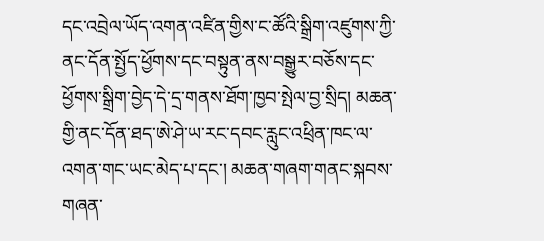དང་འབྲེལ་ཡོད་འགན་འཛིན་གྱིས་ང་ཚོའི་སྒྲིག་འཛུགས་ཀྱི་ནང་དོན་སྤྱོད་ཕྱོགས་དང་བསྟུན་ནས་བསྒྱུར་བཅོས་དང་ཕྱོགས་སྒྲིག་བྱེད་དེ་དྲ་གནས་ཐོག་ཁྱབ་སྤེལ་བྱ་སྲིད། མཆན་གྱི་ནང་དོན་ཐད་ཨེ་ཤེ་ཡ་རང་དབང་རླུང་འཕྲིན་ཁང་ལ་འགན་གང་ཡང་མེད་པ་དང་། མཆན་གཞག་གནང་སྐབས་གཞན་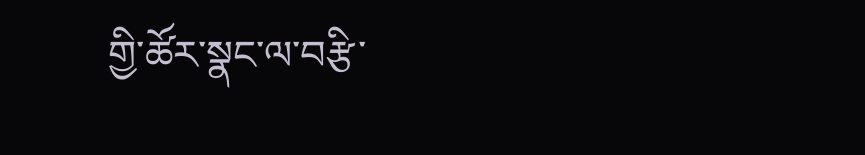གྱི་ཚོར་སྣང་ལ་བརྩི་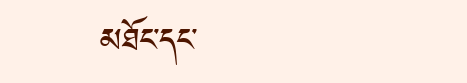མཐོང་དང་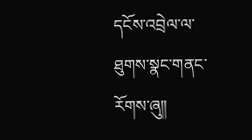དངོས་འབྲེལ་ལ་ཐུགས་སྣང་གནང་རོགས་ཞུ༎